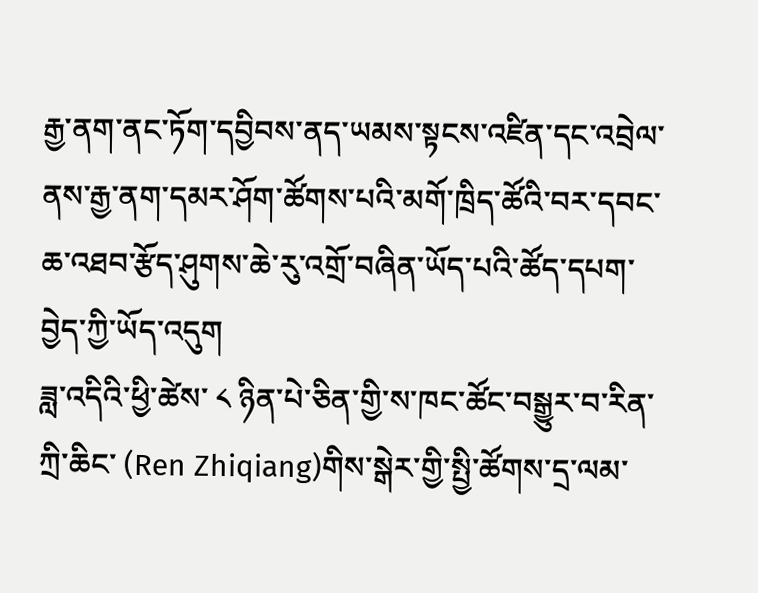རྒྱ་ནག་ནང་ཏོག་དབྱིབས་ནད་ཡམས་སྟངས་འཛིན་དང་འབྲེལ་ནས་རྒྱ་ནག་དམར་ཤོག་ཚོགས་པའི་མགོ་ཁྲིད་ཚོའི་བར་དབང་ཆ་འཐབ་རྩོད་ཤུགས་ཆེ་རུ་འགྲོ་བཞིན་ཡོད་པའི་ཚོད་དཔག་བྱེད་ཀྱི་ཡོད་འདུག
ཟླ་འདིའི་ཕྱི་ཚེས་ ༨ ཉིན་པེ་ཅིན་གྱི་ས་ཁང་ཚོང་བསྒྱུར་བ་རིན་ཀྲི་ཆིང་ (Ren Zhiqiang)གིས་སྒེར་གྱི་སྤྱི་ཚོགས་དྲ་ལམ་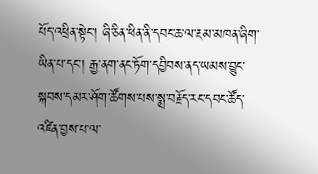པོད་འཕྲིན་སྟེང་། ཞི་ཅིན་ཕིན་ནི་དབང་ཆ་ལ་རྔམ་མཁན་ཞིག་ཡིན་པ་དང་། རྒྱ་ནག་ནང་ཏོག་དབྱིབས་ནད་ཡམས་བྱུང་སྐབས་དམར་ཤོག་ཚོགས་པས་སྨྲ་བརྗོད་རང་དབང་ཚོད་འཛིན་བྱས་པ་ལ་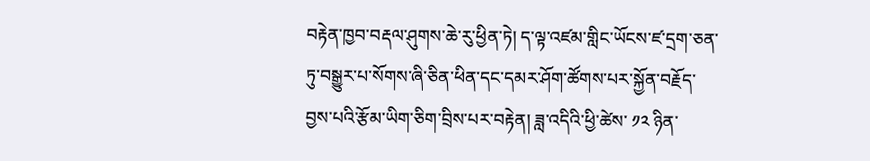བརྟེན་ཁྱབ་བརྡལ་ཤུགས་ཆེ་རུ་ཕྱིན་ཏེ། ད་ལྟ་འཛམ་གླིང་ཡོངས་ཛ་དྲག་ཅན་ཏུ་བསྒྱུར་པ་སོགས་ཞི་ཅིན་ཕིན་དང་དམར་ཤོག་ཚོགས་པར་སྐྱོན་བརྗོད་བྱས་པའི་རྩོམ་ཡིག་ཅིག་བྲིས་པར་བརྟེན། ཟླ་འདིའི་ཕྱི་ཚེས་ ༡༢ ཉིན་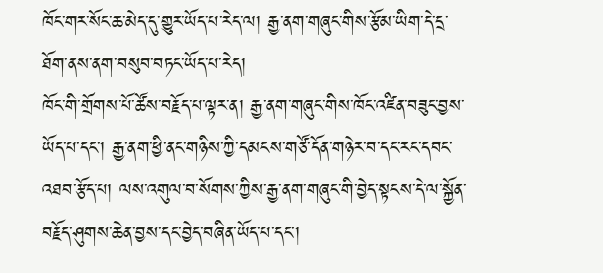ཁོང་གར་སོང་ཆ་མེད་དུ་གྱུར་ཡོད་པ་རེད་ལ། རྒྱ་ནག་གཞུང་གིས་རྩོམ་ཡིག་དེ་དྲ་ཐོག་ནས་ནག་བསུབ་བཏང་ཡོད་པ་རེད།
ཁོང་གི་གྲོགས་པོ་ཚོས་བརྗོད་པ་ལྟར་ན། རྒྱ་ནག་གཞུང་གིས་ཁོང་འཛིན་བཟུང་བྱས་ཡོད་པ་དང་། རྒྱ་ནག་ཕྱི་ནང་གཉིས་ཀྱི་དམངས་གཙོ་དོན་གཉེར་བ་དང་རང་དབང་འཐབ་རྩོད་པ། ལས་འགུལ་བ་སོགས་ཀྱིས་རྒྱ་ནག་གཞུང་གི་བྱེད་སྟངས་དེ་ལ་སྐྱོན་བརྗོད་ཤུགས་ཆེན་བྱས་དང་བྱེད་བཞིན་ཡོད་པ་དང་།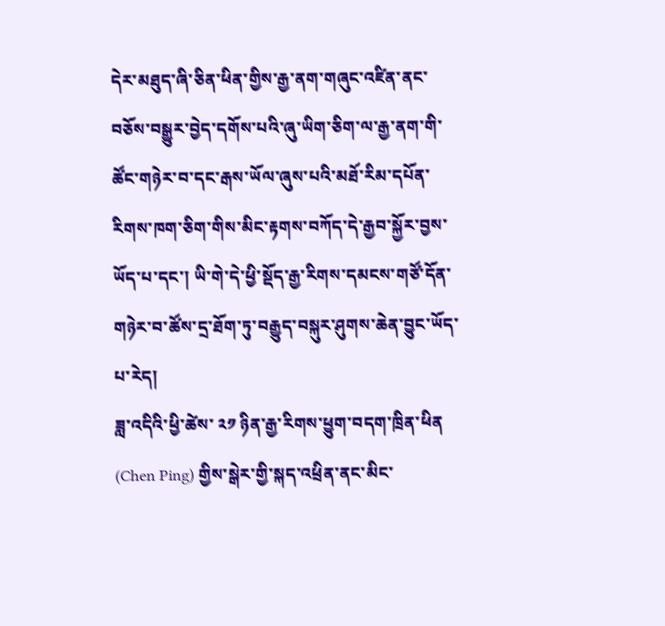དེར་མཐུད་ཞི་ཅིན་ཕིན་གྱིས་རྒྱ་ནག་གཞུང་འཛིན་ནང་བཅོས་བསྒྱུར་བྱེད་དགོས་པའི་ཞུ་ཡིག་ཅིག་ལ་རྒྱ་ནག་གི་ཚོང་གཉེར་བ་དང་རྒས་ཡོལ་ཞུས་པའི་མཐོ་རིམ་དཔོན་རིགས་ཁག་ཅིག་གིས་མིང་རྟགས་བཀོད་དེ་རྒྱབ་སྐྱོར་བྱས་ཡོད་པ་དང་། ཡི་གེ་དེ་ཕྱི་སྡོད་རྒྱ་རིགས་དམངས་གཙོ་དོན་གཉེར་བ་ཚོས་དྲ་ཐོག་ཏུ་བརྒྱུད་བསྐུར་ཤུགས་ཆེན་བྱུང་ཡོད་པ་རེད།
ཟླ་འདིའི་ཕྱི་ཚེས་ ༢༡ ཉིན་རྒྱ་རིགས་ཕྱུག་བདག་ཁྲིན་ཕིན (Chen Ping) གྱིས་སྒེར་གྱི་སྐད་འཕྲིན་ནང་མིང་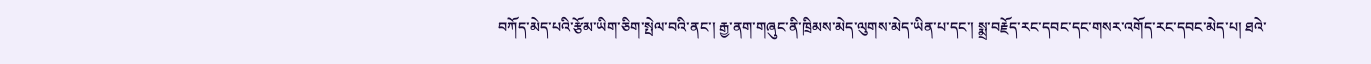བཀོད་མེད་པའི་རྩོམ་ཡིག་ཅིག་སྤེལ་བའི་ནང་། རྒྱ་ནག་གཞུང་ནི་ཁྲིམས་མེད་ལུགས་མེད་ཡིན་པ་དང་། སྨྲ་བརྗོད་རང་དབང་དང་གསར་འགོད་རང་དབང་མེད་པ། ཐའེ་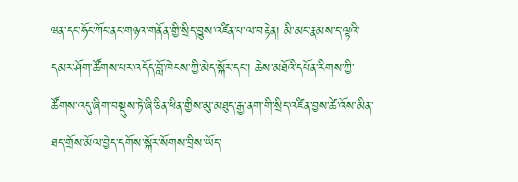ཝན་དང་ཧོང་ཀོང་ནང་གཉའ་གནོན་གྱི་སྲིད་བྱུས་འཛིན་པ་ལ་བརྟེན། མི་མང་རྣམས་ད་ལྟའི་དམར་ཤོག་ཚོགས་པར་འདོད་བློ་ཁེངས་ཀྱི་མེད་སྐོར་དང་། ཆེས་མཐོའི་དཔོན་རིགས་ཀྱི་ཚོགས་འདུ་ཞིག་བསྡུས་ཏེ་ཞི་ཅིན་ཕིན་གྱིས་མུ་མཐུད་རྒྱ་ནག་གི་སྲིད་འཛིན་བྱས་ཚེ་འོས་མིན་ཐད་གྲོས་མོལ་བྱེད་དགོས་སྐོར་སོགས་བྲིས་ཡོད་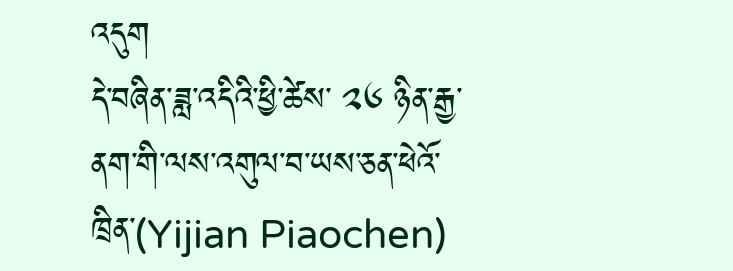འདུག
དེ་བཞིན་ཟླ་འདིའི་ཕྱི་ཚེས་ ༢༦ ཉིན་རྒྱ་ནག་གི་ལས་འགུལ་བ་ཡས་ཅན་ཕེའོ་ཁྲིན་(Yijian Piaochen)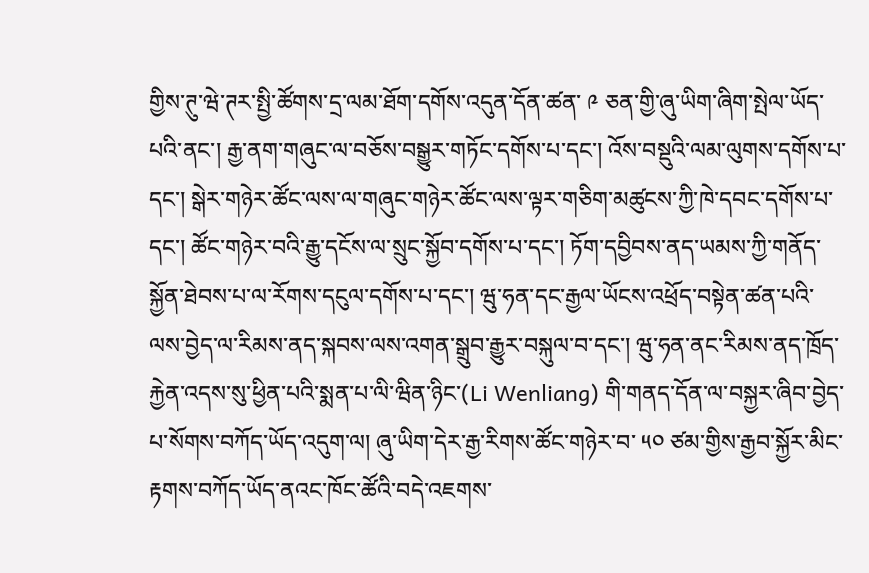གྱིས་ཊུ་ཝེ་ཊར་སྤྱི་ཚོགས་དྲ་ལམ་ཐོག་དགོས་འདུན་དོན་ཚན་ ༩ ཅན་གྱི་ཞུ་ཡིག་ཞིག་སྤེལ་ཡོད་པའི་ནང་། རྒྱ་ནག་གཞུང་ལ་བཅོས་བསྒྱུར་གཏོང་དགོས་པ་དང་། འོས་བསྡུའི་ལམ་ལུགས་དགོས་པ་དང་། སྒེར་གཉེར་ཚོང་ལས་ལ་གཞུང་གཉེར་ཚོང་ལས་ལྟར་གཅིག་མཚུངས་ཀྱི་ཁེ་དབང་དགོས་པ་དང་། ཚོང་གཉེར་བའི་རྒྱུ་དངོས་ལ་སྲུང་སྐྱོབ་དགོས་པ་དང་། ཏོག་དབྱིབས་ནད་ཡམས་ཀྱི་གནོད་སྐྱོན་ཐེབས་པ་ལ་རོགས་དངུལ་དགོས་པ་དང་། ཝུ་ཧན་དང་རྒྱལ་ཡོངས་འཕྲོད་བསྟེན་ཚན་པའི་ལས་བྱེད་ལ་རིམས་ནད་སྐབས་ལས་འགན་སྒྲུབ་རྒྱུར་བསྐུལ་བ་དང་། ཝུ་ཧན་ནང་རིམས་ནད་ཁྲོད་རྐྱེན་འདས་སུ་ཕྱིན་པའི་སྨན་པ་ལི་ཝིན་ཉིང་(Li Wenliang) གི་གནད་དོན་ལ་བསྐྱར་ཞིབ་བྱེད་པ་སོགས་བཀོད་ཡོད་འདུག་ལ། ཞུ་ཡིག་དེར་རྒྱ་རིགས་ཚོང་གཉེར་བ་ ༥༠ ཙམ་གྱིས་རྒྱབ་སྐྱོར་མིང་རྟགས་བཀོད་ཡོད་ནའང་ཁོང་ཚོའི་བདེ་འཇགས་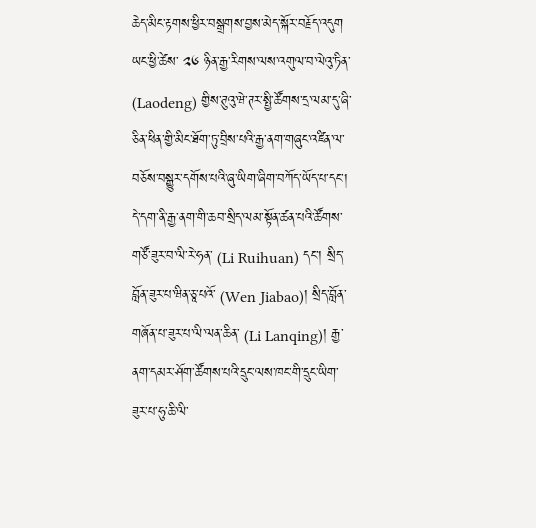ཆེད་མིང་རྟགས་ཕྱིར་བསྒྲགས་བྱས་མེད་སྐོར་བརྗོད་འདུག
ཡང་ཕྱི་ཚེས་ ༢༦ ཉིན་རྒྱ་རིགས་ལས་འགུལ་བ་ལེའུ་ཏིན་ (Laodeng) གྱིས་ཊུའུ་ཝེ་ཊར་སྤྱི་ཚོགས་དྲ་ལམ་དུ་ཞི་ཅིན་ཕིན་གྱི་མིང་ཐོག་ཏུ་བྲིས་པའི་རྒྱ་ནག་གཞུང་འཛིན་ལ་བཅོས་བསྒྱུར་དགོས་པའི་ཞུ་ཡིག་ཞིག་བཀོད་ཡོད་པ་དང་། དེ་དག་ནི་རྒྱ་ནག་གི་ཆབ་སྲིད་ལམ་སྟོན་ཚན་པའི་ཚོགས་གཙོ་ཟུར་བ་ལི་རེ་ཧན་ (Li Ruihuan) དང་། སྲིད་བློན་ཟུར་པ་ཝིན་ཅཱ་པའོ་ (Wen Jiabao)། སྲིད་བློན་གཞོན་པ་ཟུར་པ་ལི་ལན་ཆིན་ (Li Lanqing)། རྒྱ་ནག་དམར་ཤོག་ཚོགས་པའི་དྲུང་ལས་ཁང་གི་དྲུང་ཡིག་ཟུར་པ་ཧུ་ཆི་ལི་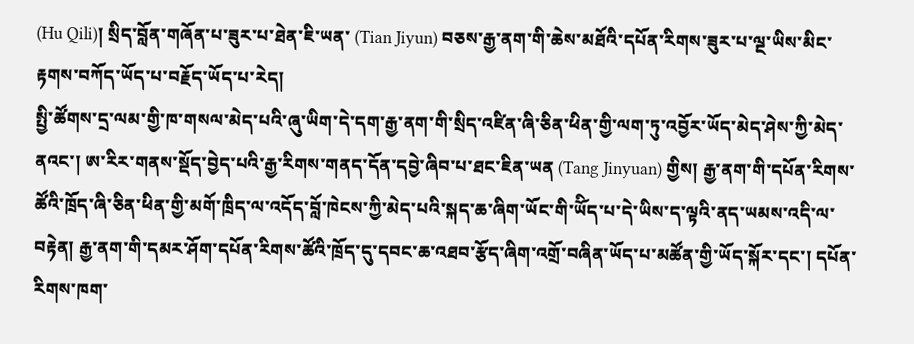(Hu Qili)། སྲིད་བློན་གཞོན་པ་ཟུར་པ་ཐེན་ཇི་ཡན་ (Tian Jiyun) བཅས་རྒྱ་ནག་གི་ཆེས་མཐོའི་དཔོན་རིགས་ཟུར་པ་ལྔ་ཡིས་མིང་རྟགས་བཀོད་ཡོད་པ་བརྗོད་ཡོད་པ་རེད།
སྤྱི་ཚོགས་དྲ་ལམ་གྱི་ཁ་གསལ་མེད་པའི་ཞུ་ཡིག་དེ་དག་རྒྱ་ནག་གི་སྲིད་འཛིན་ཞི་ཅིན་ཕིན་གྱི་ལག་ཏུ་འབྱོར་ཡོད་མེད་ཤེས་ཀྱི་མེད་ནའང་། ཨ་རིར་གནས་སྡོད་བྱེད་པའི་རྒྱ་རིགས་གནད་དོན་དབྱེ་ཞིབ་པ་ཐང་ཇིན་ཡན (Tang Jinyuan) གྱིས། རྒྱ་ནག་གི་དཔོན་རིགས་ཚོའི་ཁྲོད་ཞི་ཅིན་ཕིན་གྱི་མགོ་ཁྲིད་ལ་འདོད་བློ་ཁེངས་ཀྱི་མེད་པའི་སྐད་ཆ་ཞིག་ཡོང་གི་ཡོིད་པ་དེ་ཡིས་ད་ལྟའི་ནད་ཡམས་འདི་ལ་བརྟེན། རྒྱ་ནག་གི་དམར་ཤོག་དཔོན་རིགས་ཚོའི་ཁྲོད་དུ་དབང་ཆ་འཐབ་རྩོད་ཞིག་འགྲོ་བཞིན་ཡོད་པ་མཚོན་གྱི་ཡོད་སྐོར་དང་། དཔོན་རིགས་ཁག་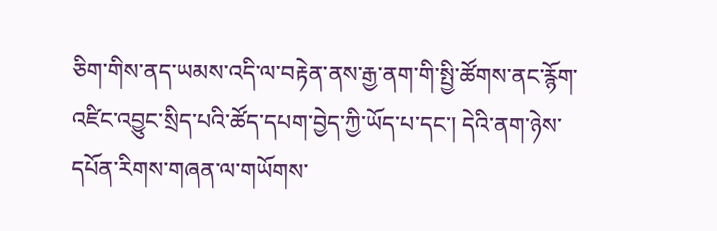ཅིག་གིས་ནད་ཡམས་འདི་ལ་བརྟེན་ནས་རྒྱ་ནག་གི་སྤྱི་ཚོགས་ནང་རྙོག་འཛིང་འབྱུང་སྲིད་པའི་ཚོད་དཔག་བྱེད་ཀྱི་ཡོད་པ་དང་། དེའི་ནག་ཉེས་དཔོན་རིགས་གཞན་ལ་གཡོགས་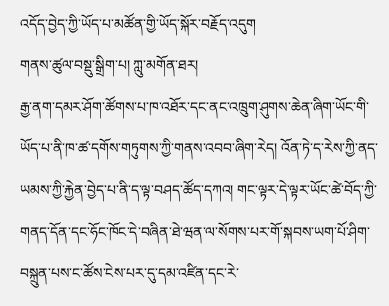འདོད་བྱེད་ཀྱི་ཡོད་པ་མཚོན་གྱི་ཡོད་སྐོར་བརྗོད་འདུག
གནས་ཚུལ་བསྡུ་སྒྲིག་པ། ཀླུ་མགོན་ཐར།
རྒྱ་ནག་དམར་ཤོག་ཚོགས་པ་ཁ་འཐོར་དང་ནང་འཁྲུག་ཤུགས་ཆེན་ཞིག་ཡོང་གི་ཡོད་པ་ནི་ཁ་ཚ་དགོས་གཏུགས་ཀྱི་གནས་འབབ་ཞིག་རེད། འོན་ཏེ་ད་རེས་ཀྱི་ནད་ཡམས་ཀྱི་རྐྱེན་བྱེད་པ་ནི་ད་ལྟ་བཤད་ཚོད་དཀའ། གང་ལྟར་དེ་ལྟར་ཡོང་ཚེ་བོད་ཀྱི་གནད་དོན་དང་ཧོང་ཁོང་དེ་བཞིན་ཐེ་ཝན་ལ་སོགས་པར་གོ་སྐབས་ཡག་པོ་ཤིག་བསྐྲུན་པས་ང་ཚོས་ངེས་པར་དུ་དམ་འཛིན་དང་རེ་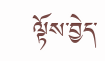ལྟོས་བྱེད་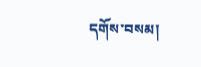དགོས་བསམ།